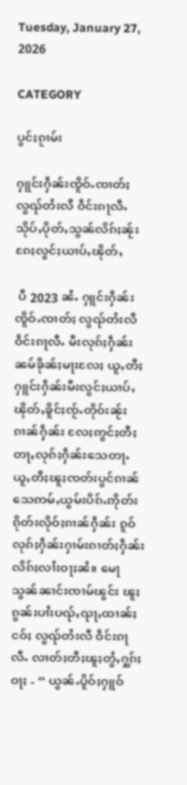Tuesday, January 27, 2026

CATEGORY

ပွင်ႈၵႂၢမ်း

ႁူင်းႁဵၼ်းၸိူဝ်ႉၸၢတ်ႈလွၺ်တႆးလီ ဝဵင်းၵႃလီႉ သိုပ်ႇပိုတ်ႇသွၼ်လိၵ်ႈၼႂ်းၵႄႈလွင်ႈယၢပ်ႇၽိုတ်ႇ

 ပီ 2023 ၼႆႉ ႁူင်းႁဵၼ်းၸိူဝ်ႉၸၢတ်ႈ လွၺ်တႆးလီဝဵင်းၵႃလီႉ မီးလုၵ်ႈႁဵၼ်းၼမ်ၶိုၼ်ႈမႃးလႄႈ ယူႇတီႈႁူင်းႁဵၼ်းမီးလွင်ႈယၢပ်ႇၽိုတ်ႇၶိူင်ႈၸႂ်ႉတိုဝ်းၼႂ်းၵၢၼ်ႁဵၼ်း လႄႈဢွင်ႈတီႈတႃႇလုၵ်ႈႁဵၼ်းသေတႃႉ ယူႇတီႈၽူႈၸတ်းပွင်ၵၢၼ်သေဢမ်ႇယွမ်းပိၵ်ႉဢိုတ်းၵိုတ်းလိုဝ်ႈၵၢၼ်ႁဵၼ်း ၵူဝ်လုၵ်ႈႁဵၼ်းႁၢမ်းၵၢတ်ႈႁဵၼ်းလိၵ်ႈလၢႆးဝႃႈၼႆ။ မေႃသွၼ်ၼၢင်းၸၢမ်ၽွင်း ၽူႈၵွၼ်းပၢႆးပၺ်ႇၺႃႇထၢၼ်ႈငဝ်ႈ လွၺ်တႆးလီ ဝဵင်းၵႃလီႉ လၢတ်ႈတီႈၽူႈတွႆႇႁွၵ်ႈဝႃႈ - “ ယွၼ်ႉပိူဝ်ႈႁူဝ်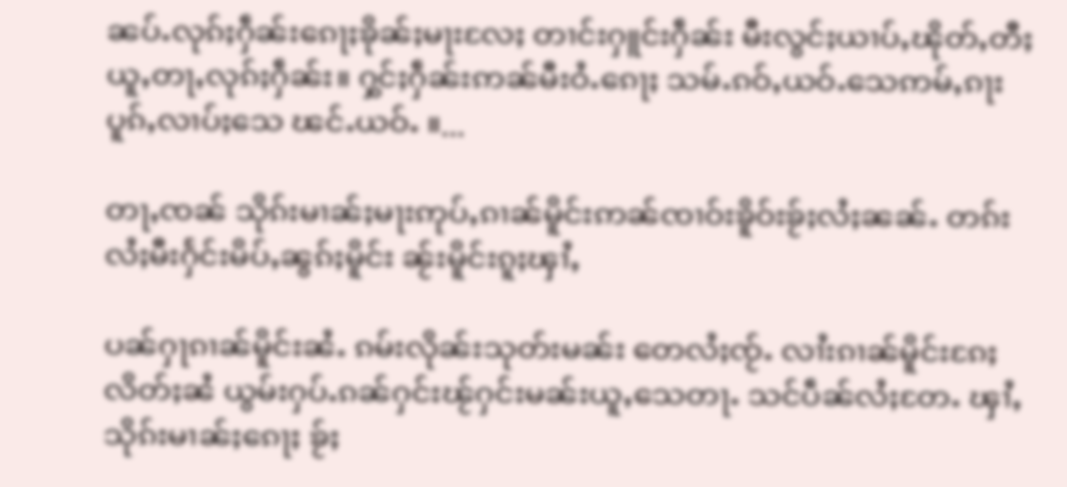ၼပ်ႉလုၵ်ႈႁဵၼ်းၵေႃႈၶိုၼ်ႈမႃးလႄႈ တၢင်းႁူင်းႁဵၼ်း မီးလွင်ႈယၢပ်ႇၽိုတ်ႇတီႈယူႇတႃႇလုၵ်ႈႁဵၼ်း။ ႁွင်ႈႁဵၼ်းဢၼ်မီးဝႆႉၵေႃႈ သမ်ႉၵဝ်ႇယဝ်ႉသေဢမ်ႇၵႃး ပူၵ်ႇလၢပ်ႈသေ ၽင်ႉယဝ်ႉ ။...

တႃႇၸၼ် သိုၵ်းမၢၼ်ႈမႃးဢုပ်ႇၵၢၼ်မိူင်းဢၼ်ၸၢဝ်းၶိူဝ်းၶႂ်ႈလႆႈၼၼ်ႉ တၵ်းလႆႈမီးႁႅင်းမိပ်ႇၼွၵ်ႈမိူင်း ၼႂ်းမိူင်းၵူႈၾၢႆႇ

ပၼ်ႁႃၵၢၼ်မိူင်းၼႆႉ ၵမ်းလိုၼ်းသုတ်းမၼ်း တေလႆႈၸႂ်ႉ လၢႆးၵၢၼ်မိူင်းၵႄႈလိတ်ႈၼႆ ယွမ်းႁပ်ႉၵၼ်ႁင်းၽႂ်ႁင်းမၼ်းယူႇသေတႃႉ သင်ပဵၼ်လႆႈတႄႉ ၾၢႆႇသိုၵ်းမၢၼ်ႈၵေႃႈ ၶႂ်ႈ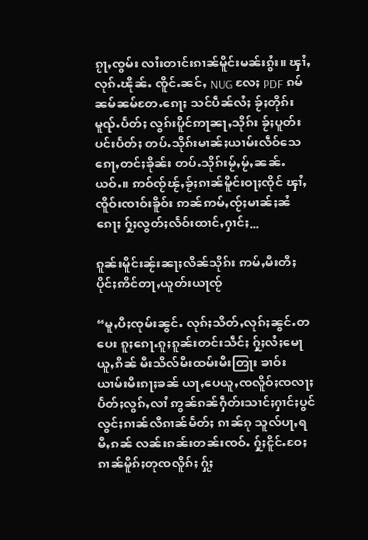ၵႂႃႇၸွမ်း လၢႆးတၢင်းၵၢၼ်မိူင်းမၼ်းၵွႆး။ ၾၢႆႇလုၵ်ႉၽိုၼ်ႉ ၸိူင်ႉၼင်ႇ NUG လႄႈ PDF ၵမ်ၼမ်ၼမ်တႄႉၵေႃႈ သင်ပဵၼ်လႆႈ ၶႂ်ႈတိုၵ်းမူၺ်ႉပႅတ်ႈ လွၵ်းပိူင်ဢႃၼႃႇသိုၵ်း ၶႂ်ႈပူတ်းပင်းပႅတ်ႈ တပ်ႉသိုၵ်းမၢၼ်ႈယၢမ်းလဵဝ်သေ ၵေႃႇတင်ႈၶိုၼ်း တပ်ႉသိုၵ်းမႂ်ႇမႂ်ႇၼၼ်ႉယဝ်ႉ။ ဢဝ်ၸႂ်ၽႂ်ႇၶႂ်ႈၵၢၼ်မိူင်းဝႃႈၸိုင် ၾၢႆႇၸိူဝ်းၸၢဝ်းၶိူဝ်း ဢၼ်ဢမ်ႇၸႂ်ႈမၢၼ်ႈၼႆၵေႃႈ ႁႂ်ႈလွတ်ႈလႅဝ်းထၢင်ႇႁၢင်ႈ...

ၵူၼ်းမိူင်းၼႂ်းၼႃႈလိၼ်သိုၵ်း ဢမ်ႇမီးတီႈပိုင်ႈဢိင်တႃႇယူတ်းယႃၸႂ်

“မူႇပီႈၸုမ်းၼွင်ႉ လုၵ်ႈသိတ်ႇလုၵ်ႈၼွင်ႉတပေး ၵူႈၵေႃႉၵူႈၵူၼ်းတင်းသဵင်ႈ ႁႂ်ႈလႆႈမေႃယူႇၵိၼ် မီးသိလ်မီးထမ်းမီးတြႃး ၶၢဝ်း ယၢမ်းမီးၵႃႈၶၼ် ယႃႇပေယူႇၸလိူဝ်ႈၸလႃႈပႅတ်ႈလွၵ်ႇလၢႆ ဢွၼ်ၵၼ်ႁဵတ်းသၢင်ႈႁၢင်ႈပွင် လွင်ႈၵၢၼ်လီၵၢၼ်မႅတ်ႈ ၵၢၼ်ၵု သူလ်ပႃႇရမီႇၵၼ် လၼ်းၵၼ်းတၼ်းၸဝ်ႉ ႁႂ်ႈငိူင်ႉဝႄႈၵၢၼ်မိူၵ်ႈတုၸလိူၵ်ႈ ႁႂ်ႈ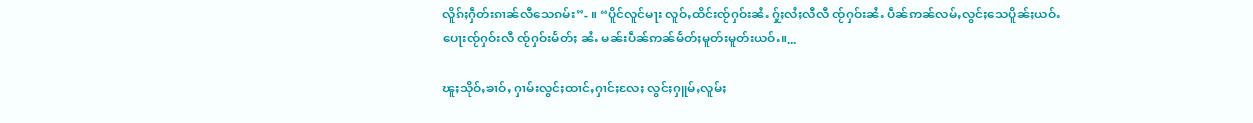လိူၵ်ႈႁဵတ်းၵၢၼ်လီသေၵမ်း”- ။ “ပိူင်လူင်မႃး လူဝ်ႇထိင်းၸႂ်ႁဝ်းၼႆႉ ႁႂ်ႈလႆႈလီလီ ၸႂ်ႁဝ်းၼႆႉ ပဵၼ်ဢၼ်လမ်ႇလွင်ႈသေပိူၼ်ႈယဝ်ႉ ပေႃးၸႂ်ႁဝ်းလီ ၸႂ်ႁဝ်းမႅတ်ႈ ၼႆႉ မၼ်းပဵၼ်ဢၼ်မႅတ်ႈမူတ်းမူတ်းယဝ်ႉ။...

ၽူႈသိုဝ်ႇၶၢဝ်ႇ ႁၢမ်းလွင်ႈထၢင်ႇႁၢင်ႈလႄႈ လွင်ႈႁူမ်ႇလူမ်ႈ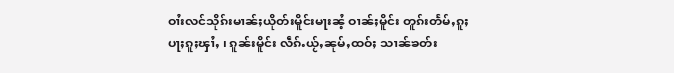ဝၢႆးလင်သိုၵ်းမၢၼ်ႈယိုတ်းမိူင်းမႃးၼႆ့ ဝၢၼ်ႈမိူင်း တူၵ်းတႅမ်ႇၵူႈပႃႈၵူႈၾၢႆႇ ၊ ၵူၼ်းမိူင်း လဵၵ်ႉယႂ်ႇၼုမ်ႇထဝ်ႈ သၢၼ်ၶတ်း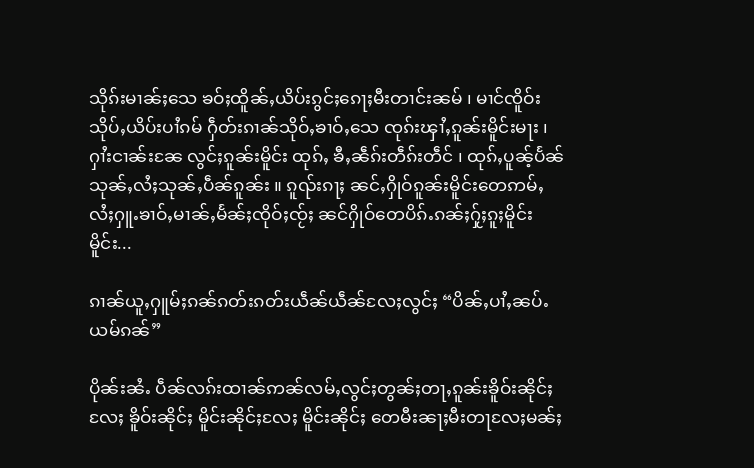သိုၵ်းမၢၼ်ႈသေ ၶဝ်ႈထိူၼ်ႇယိပ်းၵွင်ႈၵေႃႈမီးတၢင်းၼမ် ၊ မၢင်ၸိူဝ်း သိုပ်ႇယိပ်းပၢႆၵမ် ႁဵတ်းၵၢၼ်သိုဝ်ႇၶၢဝ်ႇသေ ၸုၵ်းၾၢႆႇၵူၼ်းမိူင်းမႃး ၊ ႁၢႆးငၢၼ်းၼႄ လွင်ႈၵူၼ်းမိူင်း ထုၵ်ႇ ၶီႇၼဵၵ်းတဵၵ်းတဵင် ၊ ထုၵ်ႇပူၼ့်ပႅၼ်သုၼ်ႇလႆႈသုၼ်ႇပဵၼ်ၵူၼ်း ။ ၵူၺ်းၵႃႈ ၼင်ႇႁိုဝ်ၵူၼ်းမိူင်းတေဢမ်ႇလႆႈႁူႉၶၢဝ်ႇမၢၼ်ႇမႅၼ်ႈၸိုဝ်ႈၸႂ်ႈ ၼင်ႁိုဝ်တေပိၵ်ႉၵၼ်ႈႁႂ်ႈၵူႈမိူင်းမိူင်း...

ၵၢၼ်ယူႇႁူမ်ႈၵၼ်ၵတ်းၵတ်းယဵၼ်ယဵၼ်လႄႈလွင်ႈ “ပိၼ်ႇပၢႆႇၼပ်ႉယမ်ၵၼ်”

ပိုၼ်းၼႆႉ ပဵၼ်လၵ်းထၢၼ်ဢၼ်လမ်ႇလွင်ႈတွၼ်ႈတႃႇၵူၼ်းၶိူဝ်းၼိုင်ႈလႄႈ ၶိူဝ်းၼိုင်ႈ မိူင်းၼိုင်ႈလႄႈ မိူင်းၼိုင်ႈ တေမီးၼႃႈမီးတႃလႄႈမၼ်ႈ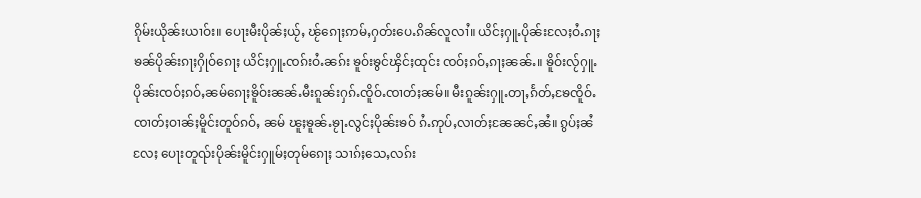ၵိုမ်းယိုၼ်းယၢဝ်း။ ပေႃးမီးပိုၼ်ႈယႂ်ႇ ၽႂ်ၵေႃႈဢမ်ႇႁတ်းပေႉၵိၼ်လူလၢႆ။ ယိင်ႈႁူႉပိုၼ်းလႄႈဝႆႉၵႃႈၶၼ်ပိုၼ်းၵႃႈႁိုဝ်ၵေႃႈ ယိင်ႈႁူႉၸၵ်းဝႆႉၼၵ်း ၶူဝ်းၶွင်ၾိင်ႈထုင်း ၸဝ်ႈၵဝ်ႇၵႃႈၼၼ်ႉ။ ၶိူဝ်းလႂ်ႁူႉပိုၼ်းၸဝ်ႈၵဝ်ႇၼမ်ၵေႃႈၶိူဝ်းၼၼ်ႉမီးၵူၼ်းႁၵ်ႉၸိူဝ်ႉၸၢတ်ႈၼမ်။ မီးၵူၼ်းႁူႉတႃႇၵႅတ်ႇၶႄၸိူဝ်ႉၸၢတ်ႈဝၢၼ်ႈမိူင်းတူဝ်ၵဝ်ႇ ၼမ် ၽူႈၶူၼ်ႉၶႂႃႉလွင်ႈပိုၼ်းၶဝ် ၵႆႉဢုပ်ႇလၢတ်ႈၼႄၼင်ႇၼႆ။ ၵွပ်ႈၼႆလႄႈ ပေႃးတူၺ်းပိုၼ်းမိူင်းႁူမ်ႈတုမ်ၵေႃႈ သၢၵ်ႈသေႇလၵ်း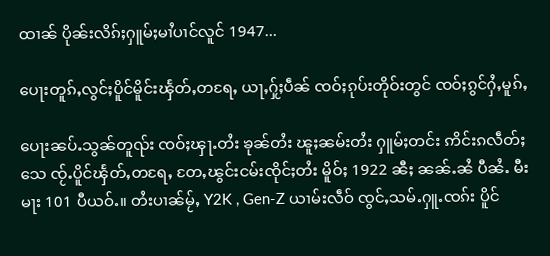ထၢၼ် ပိုၼ်းလိၵ်ႈႁူမ်ႈမၢႆပၢင်လူင် 1947...

ပေႃးတူၵ်ႇလွင်ႈပိူင်မိူင်းၾႅတ်ႇတရႄႇ ယႃႇႁႂ်ႈပဵၼ် ၸဝ်ႈၵုပ်းတိုဝ်းတွင် ၸဝ်ႈၵွင်ႁႆႇမူၵ်ႇ

ပေႃးၼပ်ႉသွၼ်တူၺ်း ၸဝ်ႈၾႃႉတႆး ၶုၼ်တႆး ၽူႈၼမ်းတႆး ႁူမ်ႈတင်း ဢိင်းၵလဵတ်ႈသေ ၸႂ်ႉပိူင်ၾႅတ်ႇတရႄႇ တႄႇၽွင်းငမ်းၸိုင်ႈတႆး မိူဝ်ႈ 1922 ၼီႈ ၼၼ်ႉၼႆ ပီၼႆႉ မီးမႃး 101 ပီယဝ်ႉ။ တႆးပၢၼ်မႂ်ႇ Y2K , Gen-Z ယၢမ်းလဵဝ် ၸွင်ႇသမ်ႉႁူႉၸၵ်း ပိူင်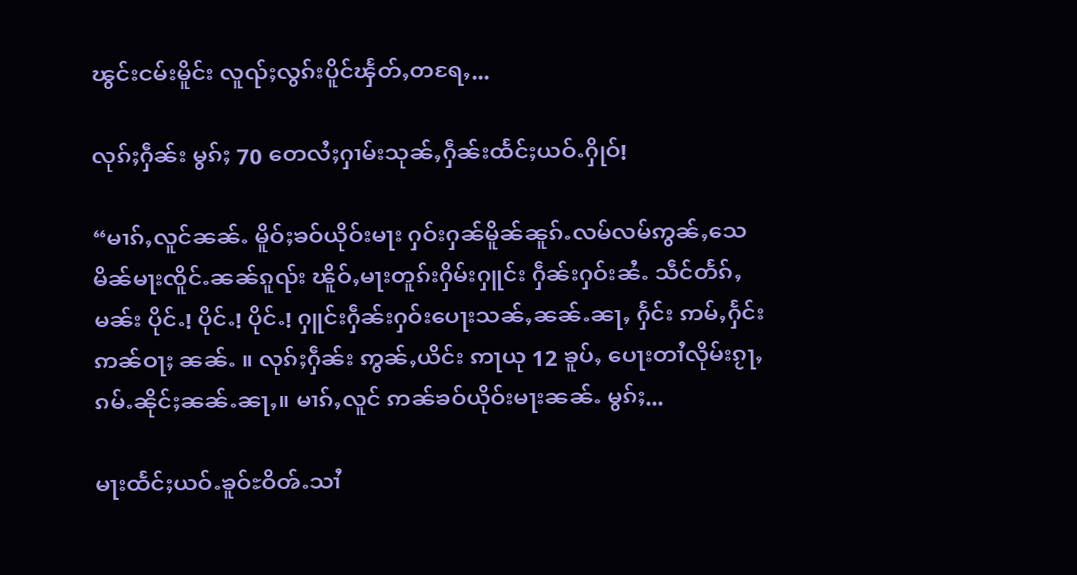ၽွင်းငမ်းမိူင်း လူၺ်ႈလွၵ်းပိူင်ၾႅတ်ႇတရႄႇ...

လုၵ်ႈႁဵၼ်း မွၵ်ႈ 70 တေလႆႈႁၢမ်းသုၼ်ႇႁဵၼ်းထႅင်ႈယဝ်ႉႁိုဝ်!

“မၢၵ်ႇလူင်ၼၼ်ႉ မိူဝ်ႈၶဝ်ယိုဝ်းမႃး ႁဝ်းႁၼ်မိူၼ်ၼူၵ်ႉလမ်လမ်ဢွၼ်ႇသေ မိၼ်မႃးၸိူင်ႉၼၼ်ၵူၺ်း ၽိူဝ်ႇမႃးတူၵ်းႁိမ်းႁူင်း ႁဵၼ်းႁဝ်းၼႆႉ သဵင်တႅၵ်ႇမၼ်း ပိုင်ႉ! ပိုင်ႉ! ပိုင်ႉ! ႁူင်းႁဵၼ်းႁဝ်းပေႃးသၼ်ႇၼၼ်ႉၼႃႇ ႁႅင်း ဢမ်ႇႁႅင်းဢၼ်ဝႃႈ ၼၼ်ႉ ။ လုၵ်ႈႁဵၼ်း ဢွၼ်ႇယိင်း ဢႃယု 12 ၶူပ်ႇ ပေႃးတၢႆလိုမ်းၵႂႃႇၵမ်ႉၼိုင်ႈၼၼ်ႉၼႃႇ။ မၢၵ်ႇလူင် ဢၼ်ၶဝ်ယိုဝ်းမႃးၼၼ်ႉ မွၵ်ႈ...

မႃးထႅင်ႈယဝ်ႉၶူဝ်ႊဝိၻ်ႉသၢႆ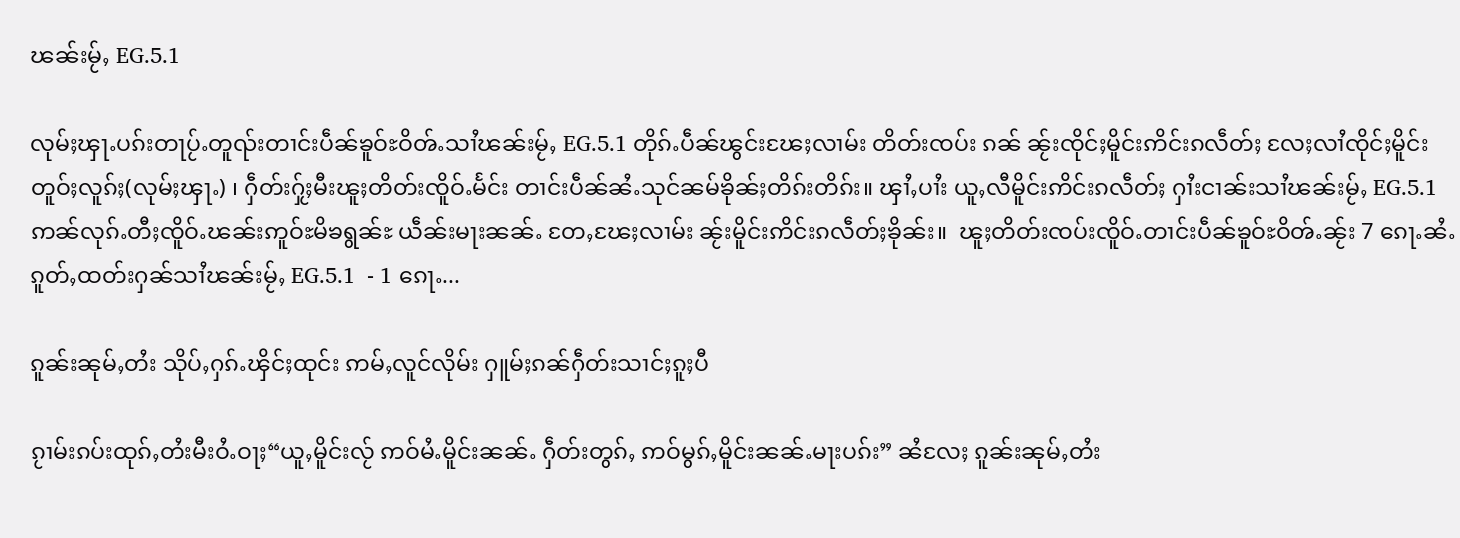ၽၼ်းမႂ်ႇ EG.5.1

လုမ်ႈၾႃႉပၵ်းတႃပႂ်ႉတူၺ်းတၢင်းပဵၼ်ၶူဝ်ႊဝိၻ်ႉသၢႆၽၼ်းမႂ်ႇ EG.5.1 တိုၵ်ႉပဵၼ်ၽွင်းၽႄႈလၢမ်း တိတ်းၸပ်း ၵၼ် ၼႂ်းၸိုင်ႈမိူင်းဢိင်းၵလဵတ်ႈ လႄႈလၢႆၸိုင်ႈမိူင်းတူဝ်ႈလူၵ်ႈ(လုမ်ႈၾႃႉ) ၊ ႁဵတ်းႁႂ်ႈမီးၽူႈတိတ်းၸိူဝ်ႉမႅင်း တၢင်းပဵၼ်ၼႆႉသုင်ၼမ်ၶိုၼ်ႈတိၵ်းတိၵ်း။ ၾၢႆႇပၢႆး ယူႇလီမိူင်းဢိင်းၵလဵတ်ႈ ႁၢႆးငၢၼ်းသၢႆၽၼ်းမႂ်ႇ EG.5.1 ဢၼ်လုၵ်ႉတီႈၸိူဝ်ႉၽၼ်းဢူဝ်ႊမိၶရွၼ်ႊ ယဵၼ်းမႃးၼၼ်ႉ တႄႇၽႄႈလၢမ်း ၼႂ်းမိူင်းဢိင်းၵလဵတ်ႈၶိုၼ်း။  ၽူႈတိတ်းၸပ်းၸိူဝ်ႉတၢင်းပဵၼ်ၶူဝ်ႊဝိၻ်ႉၼႂ်း 7 ၵေႃႉၼႆႉၵူတ်ႇထတ်းႁၼ်သၢႆၽၼ်းမႂ်ႇ EG.5.1  - 1 ၵေႃႉ...

ၵူၼ်းၼုမ်ႇတႆး သိုပ်ႇႁၵ်ႉၾိင်ႈထုင်း ဢမ်ႇလူင်လိုမ်း ႁူမ်ႈၵၼ်ႁဵတ်းသၢင်ႈၵူႈပီ

ၵႂၢမ်းၵပ်းထုၵ်ႇတႆးမီးဝႆႉဝႃႈ“ယူႇမိူင်းလႂ် ဢဝ်မႆႉမိူင်းၼၼ်ႉ ႁဵတ်းတွၵ်ႇ ဢဝ်မွၵ်ႇမိူင်းၼၼ်ႉမႃးပၵ်း” ၼႆလႄႈ ၵူၼ်းၼုမ်ႇတႆး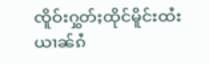ၸိူဝ်းႁွတ်ႈထိုင်မိူင်းထႆး ယၢၼ်ၵႆ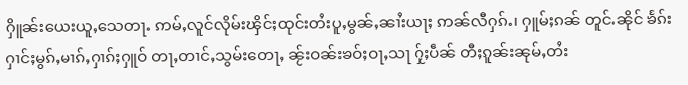ႁိူၼ်းယေးယူႇသေတႃႉ ဢမ်ႇလူင်လိုမ်းၾိင်ႈထုင်းတႆးပူႇမွၼ်ႇၼၢႆးယႃႈ ဢၼ်လီႁၵ်ႉ၊ ႁူမ်ႈၵၼ် တူင်ႉၼိုင် ၶႅၵ်းႁၢင်ႈမွၵ်ႇမၢၵ်ႇႁၢၵ်ႈႁူဝ် တႃႇတၢင်ႇသွမ်းတေႃႇ ၼႂ်းဝၼ်းၶဝ်ႈဝႃႇသႃ ႁႂ်ႈပဵၼ် တီႈၵူၼ်းၼုမ်ႇတႆး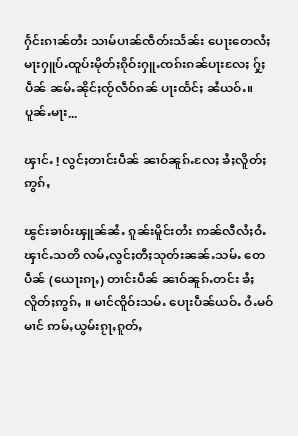ႁႅင်းၵၢၼ်တႆး သၢမ်ပၢၼ်ၸဵတ်းသႅၼ်း ပေႃးတေလႆႈမႃးႁူပ်ႉထူပ်းမိုတ်ႈၵိုဝ်းႁူႉၸၵ်းၵၼ်ပႃးလႄႈ ႁႂ်ႈပဵၼ် ၼမ်ႉၼိုင်ႈၸႂ်လဵဝ်ၵၼ် ပႃးထႅင်ႈ ၼႆယဝ်ႉ။ ပူၼ်ႉမႃး...

ၾၢင်ႉ ! လွင်ႈတၢင်းပဵၼ် ၼၢဝ်ၼူၵ်ႉလႄႈ ၶႆႈလိူတ်ႈဢွၵ်ႇ

ၽွင်းၶၢဝ်းၾူၼ်ၼႆႉ ၵူၼ်းမိူင်းတႆး ဢၼ်လီလႆႈဝႆႉၾၢင်ႉသတိ လမ်ႇလွင်ႈတီႈသုတ်းၼၼ်ႉသမ်ႉ တေပဵၼ် (ယေႃးၵႃႇ) တၢင်းပဵၼ် ၼၢဝ်ၼူၵ်ႉတင်း ၶႆႈလိူတ်ႈဢွၵ်ႇ ။ မၢင်ၸိူဝ်းသမ်ႉ ပေႃးပဵၼ်ယဝ်ႉ ဝႆႉမဝ်မၢင် ဢမ်ႇယွမ်းၵႂႃႇၵူတ်ႇ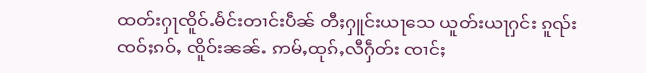ထတ်းႁႃၸိူဝ်ႉမႅင်းတၢင်းပဵၼ် တီႈႁူင်းယႃသေ ယူတ်းယႃႁင်း ၵူၺ်း ၸဝ်ႈၵဝ်ႇ ၸိူဝ်းၼၼ်ႉ ဢမ်ႇထုၵ်ႇလီႁဵတ်း ၸၢင်ႈ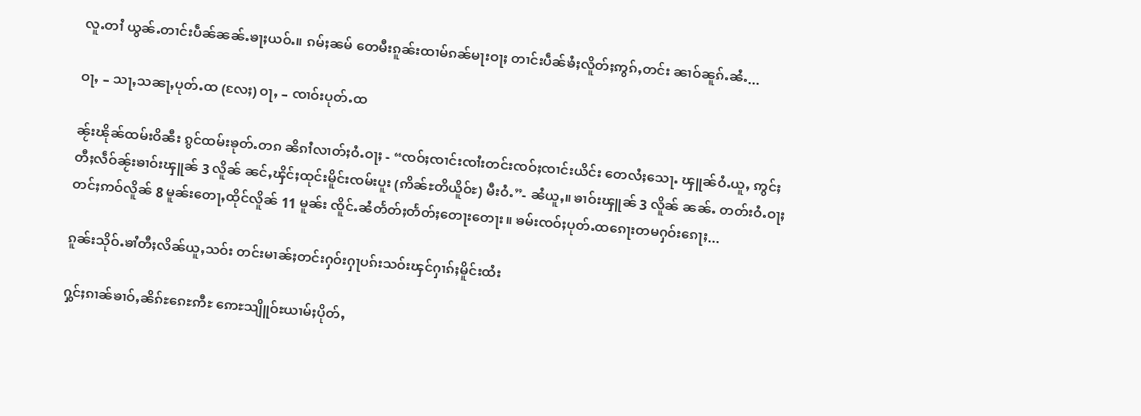လူႉတၢႆ ယွၼ်ႉတၢင်းပဵၼ်ၼၼ်ႉၶႃႈယဝ်ႉ။ ၵမ်ႈၼမ် တေမီးၵူၼ်းထၢမ်ၵၼ်မႃးဝႃႈ တၢင်းပဵၼ်ၶႆႈလိူတ်ႈဢွၵ်ႇတင်း ၼၢဝ်ၼူၵ်ႉၼႆႉ...

ဝႃႇ – သႃႇသၼႃႇပုတ်ႉထ (လႄႈ) ဝႃႇ – ၸၢဝ်းပုတ်ႉထ

ၼႂ်းၽိုၼ်ထမ်းဝိၼီး ၵွင်ထမ်းၶုတ်ႉတၵ ၼိၵၢႆလၢတ်ႈဝႆႉဝႃႈ - “ၸဝ်ႈၸၢင်းၸၢႆးတင်းၸဝ်ႈၸၢင်းယိင်း တေလႆႈသေႃႉ ၾူၼ်ဝႆႉယူႇ ဢွင်ႈတီႈလဵဝ်ၼႂ်းၶၢဝ်းၾူၼ် 3 လိူၼ် ၼင်ႇၾိင်ႈထုင်းမိူင်းၸမ်းပူး (ဢိၼ်ႊတိယိူဝ်ႊ) မီးဝႆႉ”- ၼႆယူႇ။ ၶၢဝ်းၾူၼ် 3 လိူၼ် ၼၼ်ႉ တတ်းဝႆႉဝႃႈတင်ႈဢဝ်လိူၼ် 8 မူၼ်းတေႃႇထိုင်လိူၼ် 11 မူၼ်း ၸိူင်ႉၼႆတႅတ်ႈတႅတ်ႈတေႃးတေႃး။ ၶမ်းၸဝ်ႈပုတ်ႉထၵေႃးတမႁဝ်းၵေႃႈ...

ၵူၼ်းသိုဝ်ႉၶၢႆတီႈလိၼ်ယူႇသဝ်း တင်းမၢၼ်ႈတင်းႁဝ်းႁႃပၵ်းသဝ်းၾင်ႁၢၵ်ႈမိူင်းထႆး

ႁွင်ႈၵၢၼ်ၶၢဝ်ႇၼိၵ်ႊၵေႊဢီႊ ဢေႊသျိူဝ်ႊယၢမ်ႈပိုတ်ႇ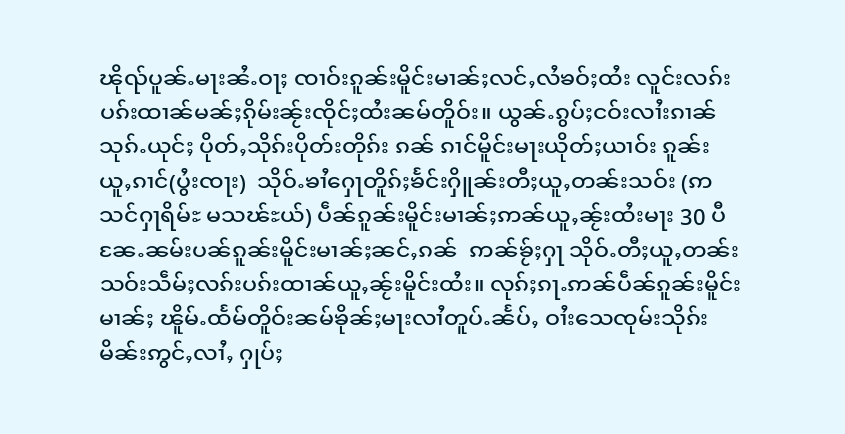ၽိုၺ်ပူၼ်ႉမႃးၼႆႉဝႃႈ ၸၢဝ်းၵူၼ်းမိူင်းမၢၼ်ႈလင်ႇလႆၶဝ်ႈထႆး လူင်းလၵ်းပၵ်းထၢၼ်မၼ်ႈၵိုမ်းၼႂ်းၸိုင်ႈထႆးၼမ်တိူဝ်း။ ယွၼ်ႉၵွပ်ႈငဝ်းလၢႆးၵၢၼ်သုၵ်ႉယုင်ႈ ပိုတ်ႇသိုၵ်းပိုတ်းတိုၵ်း ၵၼ် ၵၢင်မိူင်းမႃးယိုတ်ႈယၢဝ်း ၵူၼ်းယူႇၵၢင်(ပွႆးၸႃး)  သိုဝ်ႉၶၢႆႁေႃတိူၵ်ႈၶႅင်းႁိူၼ်းတီႈယူႇတၼ်းသဝ်း (ဢသင်ႁႃရိမ်ႊ မသၽ်ႊယ်) ပဵၼ်ၵူၼ်းမိူင်းမၢၼ်ႈဢၼ်ယူႇၼႂ်းထႆးမႃး 30 ပီ ၼႄႉၼမ်းပၼ်ၵူၼ်းမိူင်းမၢၼ်ႈၼင်ႇၵၼ်  ဢၼ်ၶႂ်ႈႁႃ သိုဝ်ႉတီႈယူႇတၼ်းသဝ်းသဵမ်ႈလၵ်းပၵ်းထၢၼ်ယူႇၼႂ်းမိူင်းထႆး။ လုၵ်ႈၵႃႉဢၼ်ပဵၼ်ၵူၼ်းမိူင်းမၢၼ်ႈ ၽိူမ်ႉထႅမ်တိူဝ်းၼမ်ၶိုၼ်ႈမႃးလၢႆတူပ်ႉၼႅပ်ႇ ဝၢႆးသေၸုမ်းသိုၵ်းမိၼ်းဢွင်ႇလၢႆႇ ႁုပ်ႈ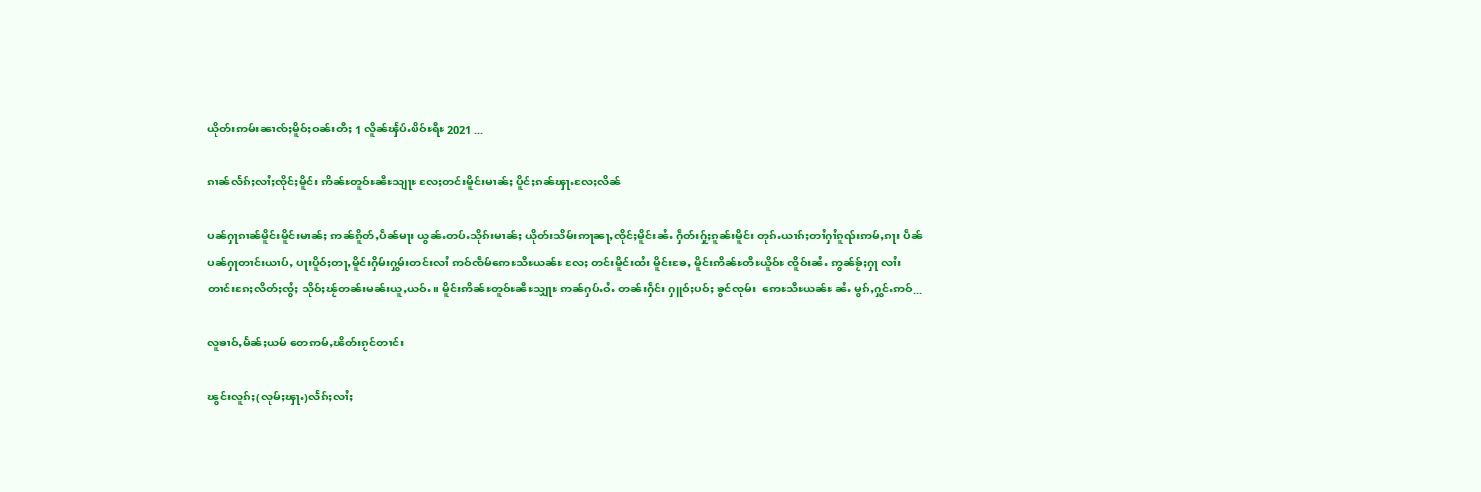ယိုတ်းဢမ်းၼၢၸ်ႈမိူဝ်ႈဝၼ်းတီႈ 1 လိူၼ်ၾႅပ်ႉၿိဝ်ႊရီႊ 2021 ...

ၵၢၼ်လႅၵ်ႈလၢႆႈၸိုင်ႈမိူင်း ဢိၼ်ႊတူဝ်ႊၼီႊသျႃႊ လႄႈတင်းမိူင်းမၢၼ်ႈ ပိူင်ႈၵၼ်ၾႃႉလႄႈလိၼ်

ပၼ်ႁႃၵၢၼ်မိူင်းမိူင်းမၢၼ်ႈ ဢၼ်ၵိူတ်ႇပဵၼ်မႃး ယွၼ်ႉတပ်ႉသိုၵ်းမၢၼ်ႈ ယိုတ်းသိမ်းဢႃၼႃႇၸိုင်ႈမိူင်းၼႆႉ ႁဵတ်းႁႂ်ႈၵူၼ်းမိူင်း တုၵ်ႉယၢၵ်ႈတၢႆႁၢႆၵူၺ်းဢမ်ႇၵႃး ပဵၼ်ပၼ်ႁႃတၢင်းယၢပ်ႇ ပႃးပိူဝ်ႈတႃႇမိူင်းႁိမ်းႁွမ်းတင်းလၢႆ ဢဝ်ၸဵမ်ဢေႊသီႊယၼ်ႊ လႄႈ တင်းမိူင်းထႆး မိူင်းၶႄႇ မိူင်းဢိၼ်ႊတီႊယိူဝ်ႊ ၸိူဝ်းၼႆႉ ဢွၼ်ၶႂ်ႈႁႃ လၢႆးတၢင်းၵႄႈလိတ်ႈၸွႆႈ သိုဝ်ႈၽႂ်တၼ်းမၼ်းယူႇယဝ်ႉ။ မိူင်းဢိၼ်ႊတူဝ်ႊၼီႊသျှႃႊ ဢၼ်ႁပ်ႉဝႆႉ တၼ်းႁဵင်း ႁူဝ်ႈပဝ်ႈ ၶွင်ၸုမ်း  ဢေႊသီႊယၼ်ႊ ၼႆႉ မွၵ်ႇႁွင်ႉဢဝ်...

လူၶၢဝ်ႇမႅၼ်ႈယမ် တေဢမ်ႇၽိတ်းၵႂင်တၢင်း

ၽွင်းလူၵ်ႈ(လုမ်ႈၾႃႉ)လႅၵ်ႈလၢႆႈ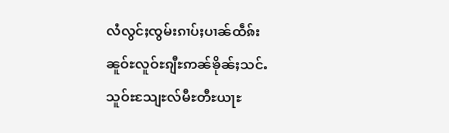လႆလွင်ႈၸွမ်းၵၢပ်ႈပၢၼ်ထဵၷ်းၼူဝ်ႊလူဝ်ႊၵျီႊဢၼ်ၶိုၼ်ႈသင်ႉ သူဝ်ႊသျႄႊလ်မီႊတီႊယႃႊ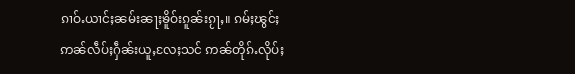ၵၢဝ်ႉယၢင်ႈၼမ်းၼႃႈၶိူဝ်းၵူၼ်းၵႂႃႇ။ ၵမ်ႈၽွင်ႈဢၼ်လဵပ်ႈႁဵၼ်းယူႇလႄႈသင် ဢၼ်တိုၵ်ႉလိုပ်ႈ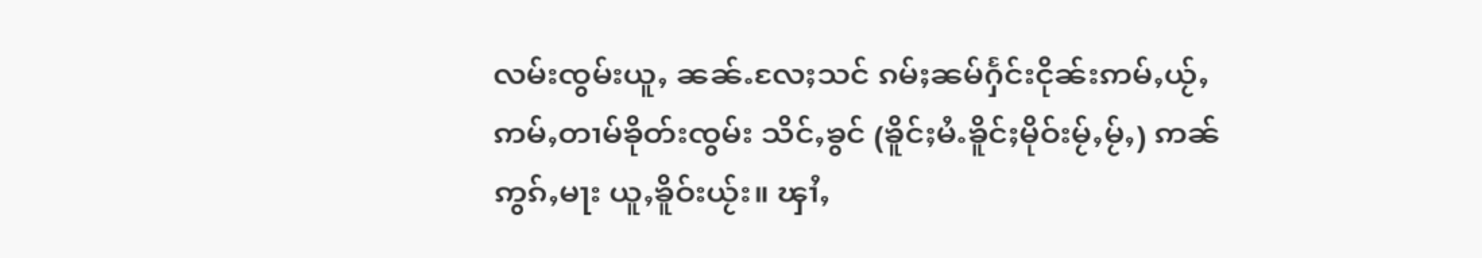လမ်းၸွမ်းယူႇ ၼၼ်ႉလႄႈသင် ၵမ်ႈၼမ်ႁႅင်းငိုၼ်းဢမ်ႇယႂ်ႇ ဢမ်ႇတၢမ်ၶိုတ်းၸွမ်း သိင်ႇၶွင် (ၶိူင်ႈမႆႉၶိူင်ႈမိုဝ်းမႂ်ႇမႂ်ႇ) ဢၼ်ဢွၵ်ႇမႃး ယူႇၶိူဝ်းယႂ်း။ ၾၢႆႇ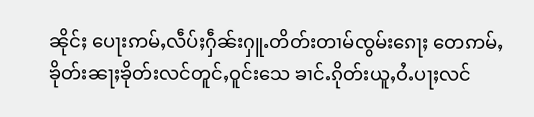ၼိုင်ႈ ပေႃးဢမ်ႇလဵပ်ႈႁဵၼ်းႁူႉတိတ်းတၢမ်ၸွမ်းၵေႃႈ တေဢမ်ႇၶိုတ်းၼႃႈၶိုတ်းလင်တူင်ႇဝူင်းသေ ၶၢင်ႉၵိုတ်းယူႇဝႆႉပႃႈလင်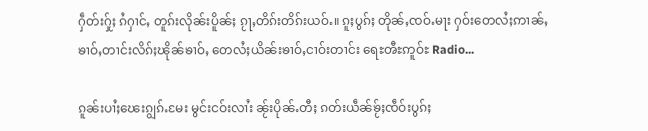ႁဵတ်းႁႂ်ႈ ၵႆႁၢင်ႇ တူၵ်းလိုၼ်းပိူၼ်ႈ ၵႂႃႇတိၵ်းတိၵ်းယဝ်ႉ။ ၵူႈပွၵ်ႈ တိုၼ်ႇၸဝ်ႉမႃး ႁဝ်းတေလႆႈဢၢၼ်ႇၶၢဝ်ႇတၢင်းလိၵ်ႈၽိုၼ်ၶၢဝ်ႇ တေလႆႈယိၼ်းၶၢဝ်ႇငၢဝ်းတၢင်း ရေႊၻီႊဢူဝ်ႊ Radio...

ၵူၼ်းပၢႆႈၽေးၵျွၵ်ႉမႄး မွင်းငဝ်းလၢႆး ၼႂ်းပိုၼ်ႉတီႈ ၵတ်းယဵၼ်ၶႂ်ႈၸဵဝ်းပွၵ်ႈ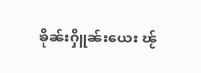ၶိုၼ်းႁိူၼ်းယေး ၽႂ်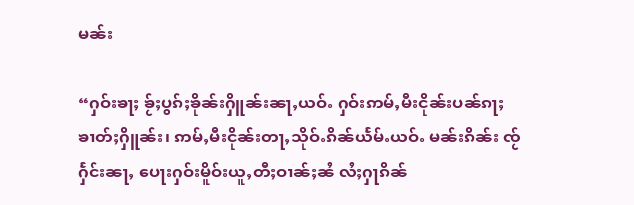မၼ်း

“ႁဝ်းၶႃႈ ၶႂ်ႈပွၵ်ႈၶိုၼ်းႁိူၼ်းၼႃႇယဝ်ႉ ႁဝ်းဢမ်ႇမီးငိုၼ်းပၼ်ၵႃႈၶၢတ်ႈႁိူၼ်း၊ ဢမ်ႇမီးငိုၼ်းတႃႇသိုဝ်ႉၵိၼ်ယႅမ်ႉယဝ်ႉ မၼ်းၵိၼ်း ၸႂ်ႁႅင်းၼႃႇ ပေႃးႁဝ်းမိူဝ်းယူႇတီႈဝၢၼ်ႈၼႆ လႆႈႁႃၵိၼ်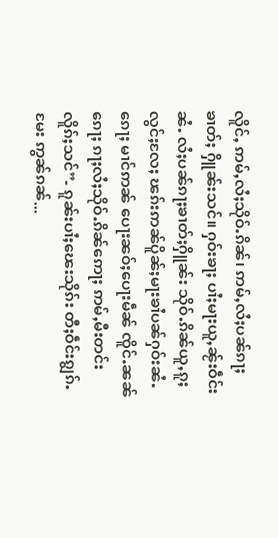လိူင်ႇ ဢမ်ႇလႆႈသိုဝ်ႉၵိၼ်၊ ဢမ်ႇလႆႈပၼ်ၵႃႈၶၢတ်ႈ ႁိူၼ်းသင်။ ႁဝ်းၶႃႈ ပၢႆႈမႃးယူႇၼႂ်းဝဵင်းၼႆႉ လႆႈပၼ်ၵႃႈၶၢတ်ႈႁိူၼ်း သိုဝ်ႉၵိၼ်ယူႇၵူႈလွင်ႈလႄႈ ၽၵ်းဢၼ်ပိူၼ်ႈမႃးၶၢႆပၼ်ႁဝ်းၼႆႉၵေႃႈ မၢင်ဢၼ် ပေႃးၼဝ်ႈပေႃးမဵၼ် ၸိူင်ႉၼၼ်ၵေႃႈ ၵႃႈလႆႈသိုဝ်ႉၵိၼ်ဢေႃႈ ဢမ်ႇမီးတင်းလိူၵ်ႈသင်”- ၵူၼ်းပၢႆႈၽေးသိုၵ်း တီႈဝဵင်းၵျွၵ်ႉမႄး ဢွၼ်ၵၼ်...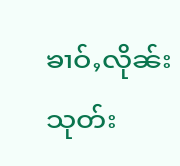ၶၢဝ်ႇလိုၼ်းသုတ်း